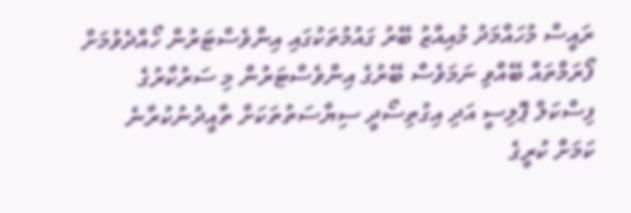ރައީސް މުހައްމަދު މުއިއްޒު ބޭރު ގައުމުތަކުގައި އިންވެސްޓަރުން ހޯއްދެވުމަށް ފޯރަމްތައް ބޭއްވި ނަމަވެސް ބޭރުގެ އިންވެސްޓަރުން މި ސަރުކާރުގެ ފިސްކަލް ޕޮލިސީ އަދި އިގުތިސޯދީ ސިޔާސަތުތަކަށް ތާއީދުނުކުރާނެ ކަމަށް ކުރީގެ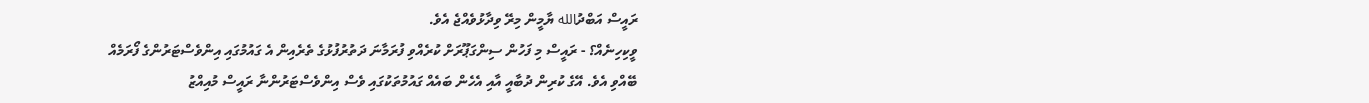ރައީސް އަބްދުالله ޔާމީން މިރޭ ވިދާޅުވެއްޖެ އެވެ.
ވީކިހިނެއް؟ - ރައީސް މި ފަހުން ސިންގަޕޫރަށް ކުރެއްވި ފުރަމާނަ ދަތުރުފުޅުގެ ތެރެއިން އެ ގައުމުގައި އިންވެސްޓަރުންގެ ފޯރަމެއް ބޭއްވި އެވެ. އޭގެ ކުރިން ދުބާއީ އާއި އެހެން ބައެއް ގައުމުތަކުގައި ވެސް އިންވެސްޓަރުންނާ ރައީސް މުއިއްޒު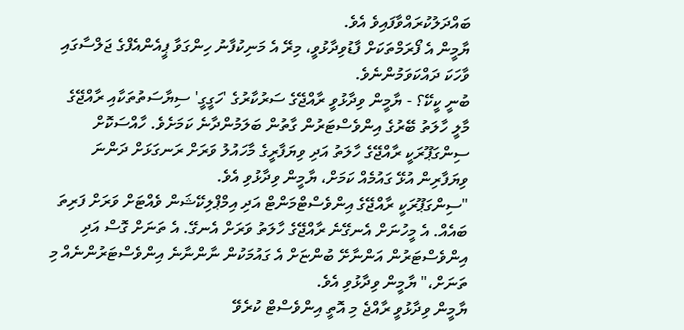ބައްދަލުކުރައްވާފައިވެ އެވެ.
ޔާމީން އެ ފޯރަމްތަކަށް ފާޑުވިދާޅުވީ، މިރޭ އެ މަނިކުފާނު ހިންގަވާ ޕީއެންއެފްގެ ޖަލްސާގައި ވާހަކަ ދައްކަވަމުންނެވެ.
ބުނީ ކީކޭ؟ - ޔާމީން ވިދާޅުވީ ރާއްޖޭގެ ސަރުކާރުގެ 'ހަގީގީ' ސިޔާސަތުތަކާއި ރާއްޖޭގެ މާލީ ހާލަތު ބޭރުގެ އިންވެސްޓަރުން ގާތުން ބަލަމުންދާނެ ކަމަށެވެ. ހާއްސަކޮށް ސިންގަޕޫރަކީ ރާއްޖޭގެ ހާލަތު އަދި ވިޔަފާރީގެ މާހައުލު ވަރަށް ރަނގަޅަށް ދަންނަ ވިޔަފާރިން އުޅޭ ގައުމެއް ކަމަށް، ޔާމީން ވިދާޅުވި އެވެ.
"ސިންގަޕޫރަކީ ރާއްޖޭގެ އިންވެސްޓްމަންޓް އަދި އިމްޕްލިކޭޝަން ވެއްޓަށް ވަރަށް ފަރިތަ ބައެއް. އެ މީހުނަށް އެނގޭނެ ރާއްޖޭގެ ހާލަތު ވަރަށް އެނގޭ. އެ ތަނަށް ގޮސް އަދި އިންވެސްޓަރުން އަންނާށޭ ބުންޏަށް އެ ގައުމަކުން ނާންނާނެ އިންވެސްޓަރުންނެއް މި ތަނަށް،" ޔާމީން ވިދާޅުވި އެވެ.
ޔާމީން ވިދާޅުވީ ރާއްޖެ މި އޮތީ އިންވެސްޓް ކުރެވޭ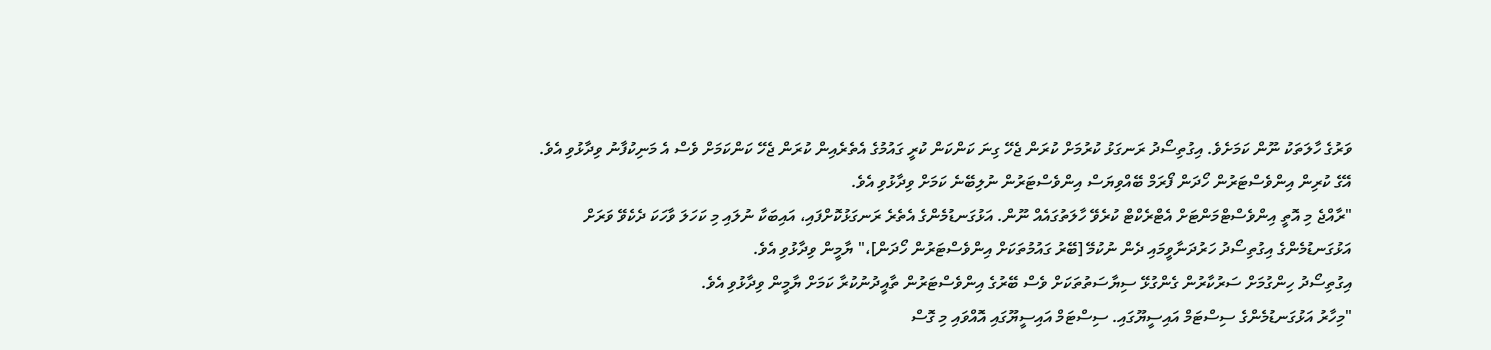ވަރުގެ ހާލަތަކު ނޫން ކަމަށެވެ. އިގުތިސޯދު ރަނގަޅު ކުރުމަށް ކުރަން ޖެހޭ ގިނަ ކަންކަން ކުރީ ގައުމުގެ އެތެރެއިން ކުރަން ޖެހޭ ކަންކަމަށް ވެސް އެ މަނިކުފާނު ވިދާޅުވި އެވެ. އޭގެ ކުރިން އިންވެސްޓަރުން ހޯދަން ފޯރަމް ބޭއްވިޔަސް އިންވެސްޓަރުން ނުލިބޭނެ ކަމަށް ވިދާޅުވި އެވެ.
"ރާއްޖެ މި އޮތީ އިންވެސްޓްމަންޓަށް އެޓްރެކްޓް ކުރެވޭ ހާލަތުގައެއް ނޫން. އަޅުގަނޑުމެންގެ އެތެރެ ރަނގަޅުކޮށްފައި، އައިބަކާ ނުލައި މި ކަހަލަ ވާހަކަ ދެކެވޭ ވަރަށް އަޅުގަނޑުމެންގެ އިގުތިސޯދު ހަރުދަނާވީމައި ދެން ނުކުމޭ [ބޭރު ގައުމުތަކަށް އިންވެސްޓަރުން ހޯދަން]،" ޔާމީން ވިދާޅުވި އެވެ.
އިގުތިސޯދު ހިންގުމަށް ސަރުކާރުން ގެންގުޅޭ ސިޔާސަތުތަކަށް ވެސް ބޭރުގެ އިންވެސްޓަރުން ތާއީދުނުކުރާ ކަމަށް ޔާމީން ވިދާޅުވި އެވެ.
"މިހާރު އަޅުގަނޑުމެންގެ ސިސްޓަމް އައިސީޔޫގައި. ސިސްޓަމް އައިސީޔޫގައި އޮއްވައި މި ގޮސް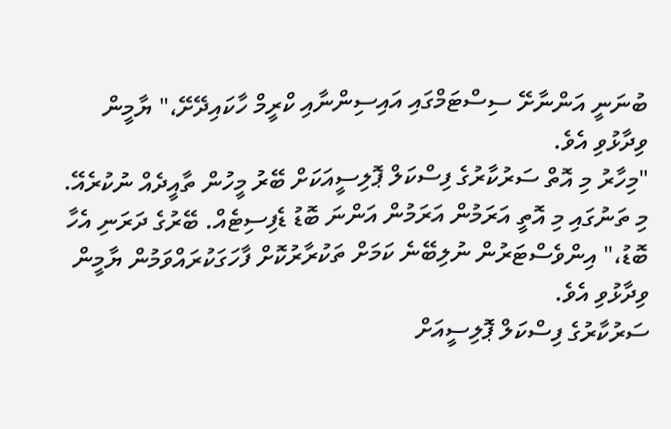ބުނަނީ އަންނާށޭ ސިސްޓަމްގައި އައިސިންނާއި ކްރީމް ހާކައިދޭށޭ،" ޔާމީން ވިދާޅުވި އެވެ.
"މިހާރު މި އޮތް ސަރުކާރުގެ ފިސްކަލް ޕޮލިސީއަކަށް ބޭރު މީހުން ތާއީދެއް ނުކުރެއޭ. މި ތަނުގައި މި އޮތީ އަރަމުން އަރަމުން އަންނަ ބޮޑު ޑެފިސިޓެއް. ބޭރުގެ ދަރަނި އެހާ ބޮޑު،" އިންވެސްޓަރުން ނުލިބޭނެ ކަމަށް ތަކުރާރުކޮށް ފާހަގަކުރައްވަމުން ޔާމީން ވިދާޅުވި އެވެ.
ސަރުކާރުގެ ފިސްކަލް ޕޮލިސީއަށް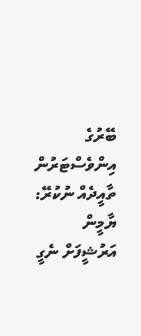ބޭރުގެ އިންވެސްޓަރުން ތާއީދެއް ނުކުރޭ: ޔާމީން
އަރުޝީފަށް ނެގީ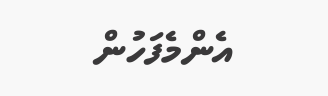އެންމެފަހުން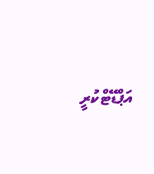އަޕްޑޭޓްކުރީ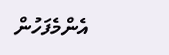އެންމެފަހުން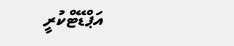އަޕްޑޭޓްކުރީ